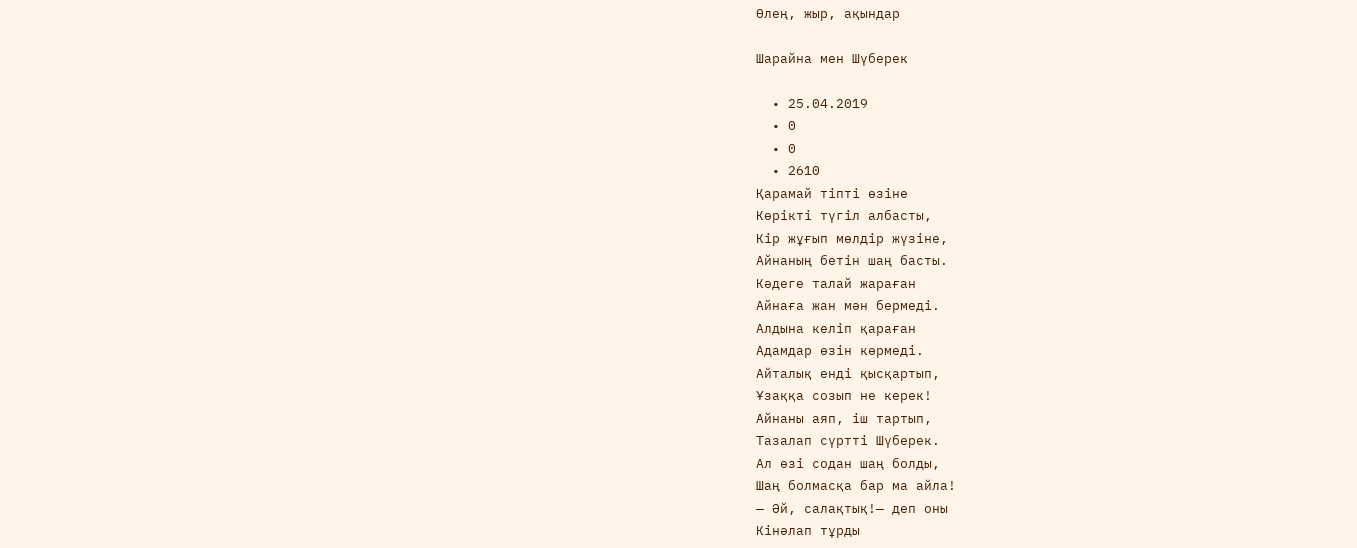Өлең, жыр, ақындар

Шарайна мен Шүберек

  • 25.04.2019
  • 0
  • 0
  • 2610
Қарамай тіпті өзіне
Көрікті түгіл албасты,
Кір жұғып мөлдір жүзіне,
Айнаның бетін шаң басты.
Кәдеге талай жараған
Айнаға жан мән бермеді.
Алдына келіп қараған
Адамдар өзін көрмеді.
Айталық енді қысқартып,
Ұзаққа созып не керек!
Айнаны аяп, іш тартып,
Тазалап сүртті Шүберек.
Ал өзі содан шаң болды,
Шаң болмасқа бар ма айла!
— Әй, салақтық!— деп оны
Кінәлап тұрды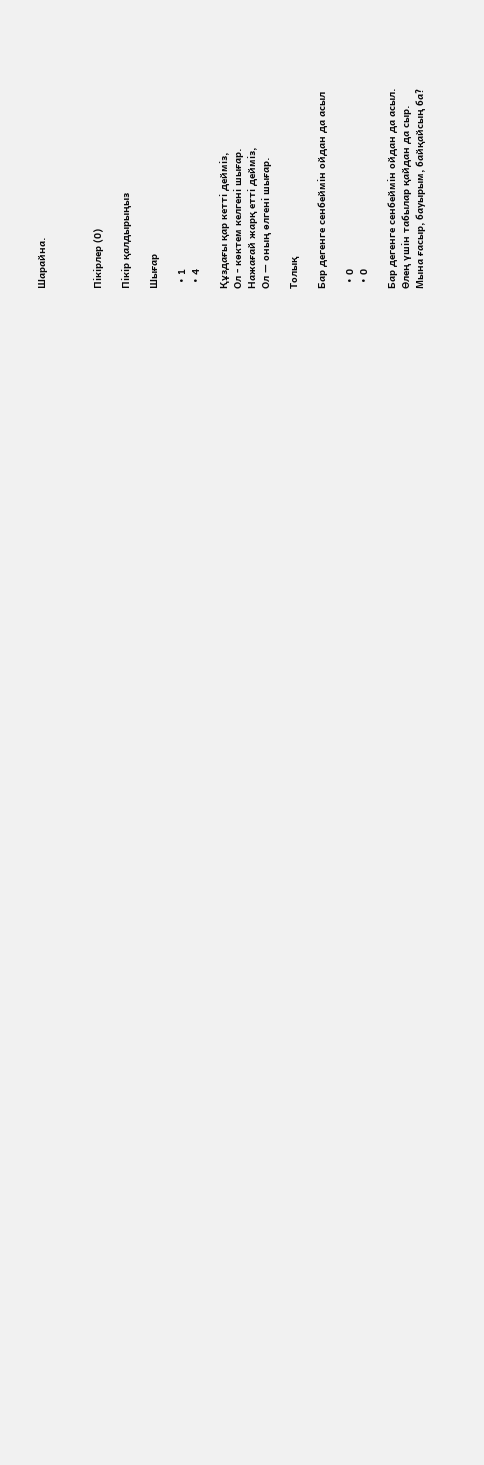Шарайна.



Пікірлер (0)

Пікір қалдырыңыз

Шығар

  • 1
  • 4

Құздағы қар кетті дейміз,
Ол - көктем келгені шығар.
Нажағай жарқ етті дейміз,
Ол — оның өлгені шығар.

Толық

Бар дегенге сенбеймін ойдан да асыл

  • 0
  • 0

Бар дегенге сенбеймін ойдан да асыл.
Өлең үшін табылар қайдан да сыр.
Мына ғасыр, бауырым, байқайсың ба?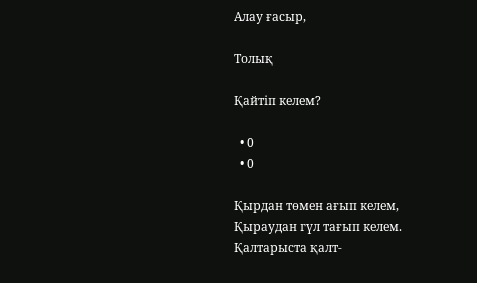Алау ғасыр,

Толық

Қайтіп келем?

  • 0
  • 0

Қырдан төмен ағып келем,
Қыраудан гүл тағып келем.
Қалтарыста қалт-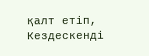қалт етіп,
Кездескенді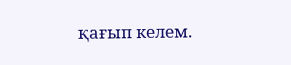қағып келем.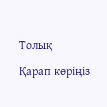Толық

Қарап көріңіз